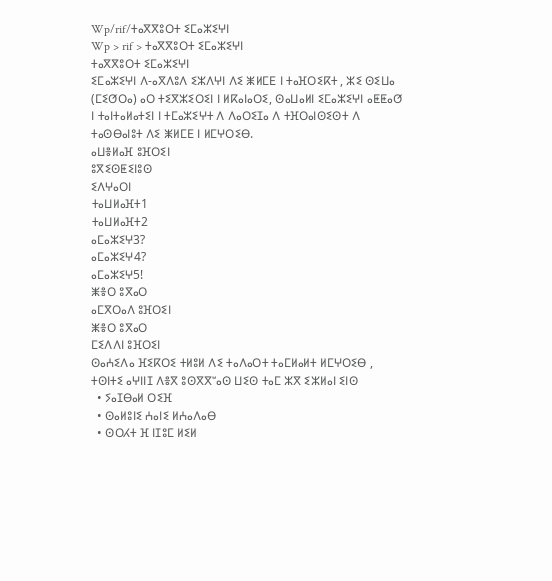Wp/rif/ⵜⴰⴳⴳⵓⵔⵜ ⵉⵎⴰⵣⵉⵖⵏ
Wp > rif > ⵜⴰⴳⴳⵓⵔⵜ ⵉⵎⴰⵣⵉⵖⵏ
ⵜⴰⴳⴳⵓⵔⵜ ⵉⵎⴰⵣⵉⵖⵏ
ⵉⵎⴰⵣⵉⵖⵏ ⴷ-ⴰⴳⴷⵓⴷ ⵉⵣⴷⵖⵏ ⴷⵉ ⵥⵍⵎⴹ ⵏ ⵜⴰⴼⵔⵉⴽⵜ , ⵣⵉ ⵙⵉⵡⴰ (ⵎⵉⵚⵔⴰ) ⴰⵔ ⵜⵉⴳⵣⵉⵔⵉⵏ ⵏ ⵍⴽⴰⵏⴰⵔⵉ, ⵙⴰⵡⴰⵍⵏ ⵉⵎⴰⵣⵉⵖⵏ ⴰⵟⵟⴰⵚ ⵏ ⵜⴰⵏⵜⴰⵍⴰⵜⵉⵏ ⵏ ⵜⵎⴰⵣⵉⵖⵜ ⴷ ⴷⴰⵔⵉⵊⴰ ⴷ ⵜⴼⵔⴰⵏⵙⵉⵙⵜ ⴷ ⵜⴰⵙⴱⴰⵏⵓⵜ ⴷⵉ ⵥⵍⵎⴹ ⵏ ⵍⵎⵖⵔⵉⴱ.
ⴰⵡⴻⵍⴰⴼ ⵓⴼⵔⵉⵏ
ⵓⴳⵉⵙⵟⵉⵏⵓⵙ
ⵉⴷⵖⴰⵔⵏ
ⵜⴰⵡⵍⴰⴼⵜ1
ⵜⴰⵡⵍⴰⴼⵜ2
ⴰⵎⴰⵣⵉⵖ3?
ⴰⵎⴰⵣⵉⵖ4?
ⴰⵎⴰⵣⵉⵖ5!
ⵥⴻⵔ ⵓⴳⴰⵔ
ⴰⵎⴳⵔⴰⴷ ⵓⴼⵔⵉⵏ
ⵥⴻⵔ ⵓⴳⴰⵔ
ⵎⵉⴷⴷⵏ ⵓⴼⵔⵉⵏ
ⵙⴰⵄⵉⴷⴰ ⴼⵉⴽⵔⵉ ⵜⵍⵓⵍ ⴷⵉ ⵜⴰⴷⴰⵔⵜ ⵜⴰⵎⵍⴰⵍⵜ ⵍⵎⵖⵔⵉⴱ , ⵜⵙⵏⵜⵉ ⴰⵖⵏⵏⵊ ⴷⴻⴳ ⵓⵙⴳⴳⵯⴰⵙ ⵡⵉⵙ ⵜⴰⵎ ⵣⴳ ⵉⵣⵍⴰⵏ ⵉⵏⵙ
  • ⵢⴰⵊⴱⴰⵍ ⵔⵉⴼ
  • ⵙⴰⵍⵓⵏⵉ ⵄⴰⵏⵉ ⵍⵄⴰⴷⴰⴱ
  • ⵙⵔⵃⵜ ⴼ ⵏⵊⵓⵎ ⵍⵉⵍ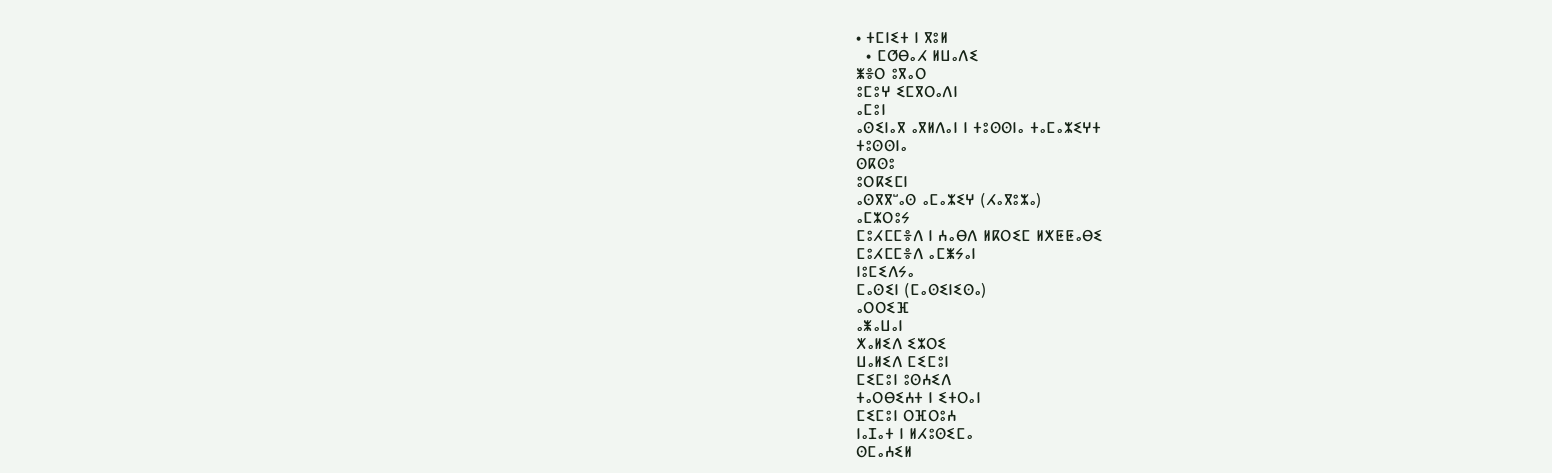• ⵜⵎⵏⵉⵜ ⵏ ⴳⵓⵍ
  • ⵎⵚⴱⴰⵃ ⵍⵡⴰⴷⵉ
ⵥⴻⵔ ⵓⴳⴰⵔ
ⵓⵎⵓⵖ ⵉⵎⴳⵔⴰⴷⵏ
ⴰⵎⵓⵏ
ⴰⵙⵉⵏⴰⴳ ⴰⴳⵍⴷⴰⵏ ⵏ ⵜⵓⵙⵙⵏⴰ ⵜⴰⵎⴰⵣⵉⵖⵜ
ⵜⵓⵙⵙⵏⴰ
ⵙⴽⵙⵓ
ⵓⵔⴽⵉⵎⵏ
ⴰⵙⴳⴳⵯⴰⵙ ⴰⵎⴰⵣⵉⵖ (ⵃⴰⴳⵓⵣⴰ)
ⴰⵎⵣⵔⵓⵢ
ⵎⵓⵃⵎⵎⴻⴷ ⵏ ⵄⴰⴱⴷ ⵍⴽⵔⵉⵎ ⵍⵅⵟⵟⴰⴱⵉ
ⵎⵓⵃⵎⵎⴻⴷ ⴰⵎⵥⵢⴰⵏ
ⵏⵓⵎⵉⴷⵢⴰ
ⵎⴰⵙⵉⵏ (ⵎⴰⵙⵉⵏⵉⵙⴰ)
ⴰⵔⵔⵉⴼ
ⴰⵥⴰⵡⴰⵏ
ⵅⴰⵍⵉⴷ ⵉⵣⵔⵉ
ⵡⴰⵍⵉⴷ ⵎⵉⵎⵓⵏ
ⵎⵉⵎⵓⵏ ⵓⵙⵄⵉⴷ
ⵜⴰⵔⴱⵉⵄⵜ ⵏ ⵉⵜⵔⴰⵏ
ⵎⵉⵎⵓⵏ ⵔⴼⵔⵓⵄ
ⵏⴰⵊⴰⵜ ⵏ ⵍⵃⵓⵙⵉⵎⴰ
ⵙⵎⴰⵄⵉⵍ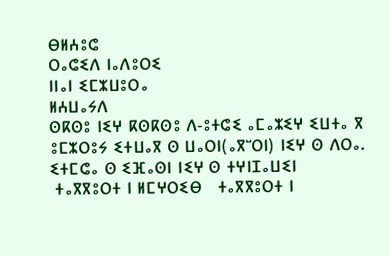ⴱⵍⵄⵓⵛ
ⵔⴰⵛⵉⴷ ⵏⴰⴷⵓⵔⵉ
ⵏⵏⴰⵏ ⵉⵎⵣⵡⵓⵔⴰ
ⵍⵄⵡⴰⵢⴷ
ⵙⴽⵙⵓ ⵏⵉⵖ ⴽⵙⴽⵙⵓ ⴷ-ⵓⵜⵛⵉ ⴰⵎⴰⵣⵉⵖ ⵉⵡⵜⴰ ⴳ ⵓⵎⵣⵔⵓⵢ ⵉⵜⵡⴰⴳ ⵙ ⵡⴰⵔⵏ(ⴰⴳⵯⵔⵏ) ⵏⵉⵖ ⵙ ⴷⵔⴰ. ⵉⵜⵎⵛⴰ ⵙ ⵉⴼⴰⵙⵏ ⵏⵉⵖ ⵙ ⵜⵖⵏⵊⴰⵡⵉⵏ
 ⵜⴰⴳⴳⵓⵔⵜ ⵏ ⵍⵎⵖⵔⵉⴱ   ⵜⴰⴳⴳⵓⵔⵜ ⵏ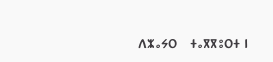ⴷⵣⴰⵢⵔ   ⵜⴰⴳⴳⵓⵔⵜ ⵏ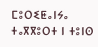ⵎⵓⵔⵉⵟⴰⵏⵢⴰ   ⵜⴰⴳⴳⵓⵔⵜ ⵏ ⵜⵓⵏⵙ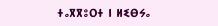ⵜⴰⴳⴳⵓⵔⵜ ⵏ ⵍⵉⴱⵢⴰ